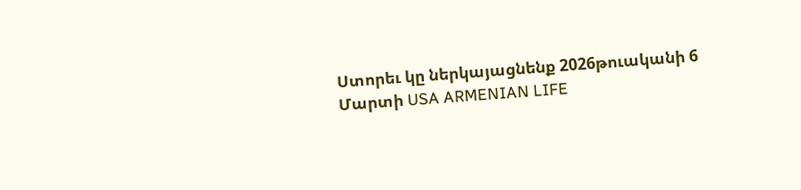Ստորեւ կը ներկայացնենք 2026թուականի 6 Մարտի USA ARMENIAN LIFE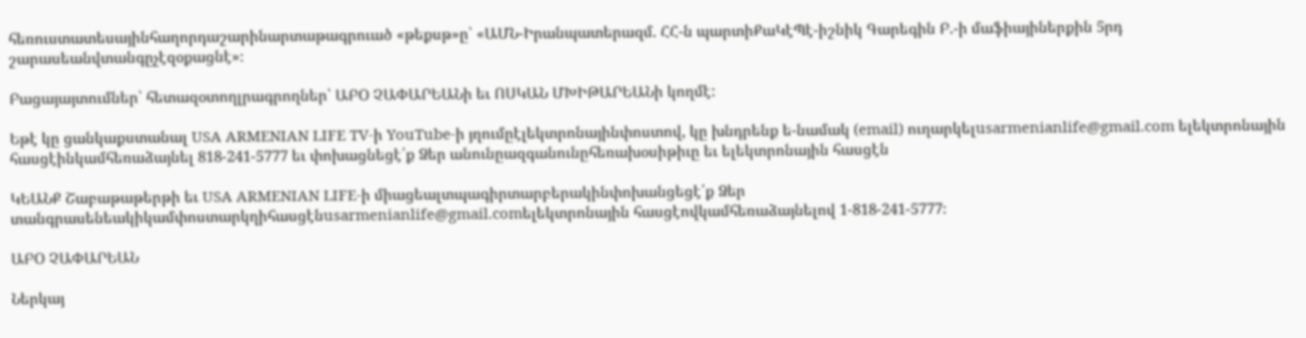հեռուստատեսայինհաղորդաշարինարտաթագրուած «թեքսթ»ը՝ «ԱՄՆ-Իրանպատերազմ. ՀՀ-ն պարտիՔաԿէՊէ-իշնիկ Գարեգին Բ.-ի մաֆիայիներքին 5րդ շարասեանվտանգըչէզօքացնէ»։

Բացայայտումներ՝ հետազօտողլրագրողներ՝ ԱԲՕ ՉԱՓԱՐԵԱՆի եւ ՈՍԿԱՆ ՄԽԻԹԱՐԵԱՆի կողմէ:

Եթէ կը ցանկաքստանալ USA ARMENIAN LIFE TV-ի YouTube-ի յղումըէլեկտրոնայինփոստով, կը խնդրենք ե-նամակ (email) ուղարկելusarmenianlife@gmail.com ելեկտրոնային հասցէինկամհեռաձայնել 818-241-5777 եւ փոխացնեցէ՛ք Ձեր անունըազգանունըհեռախօսիթիւը եւ ելեկտրոնային հասցէն

ԿԵԱՆՔ Շաբաթաթերթի եւ USA ARMENIAN LIFE-ի միացեալտպագիրտարբերակինփոխանցեցէ՛ք Ձեր տանգրասենեակիկամփոստարկղիհասցէնusarmenianlife@gmail.comելեկտրոնային հասցէովկամհեռաձայնելով 1-818-241-5777։

ԱԲՕ ՉԱՓԱՐԵԱՆ

Ներկայ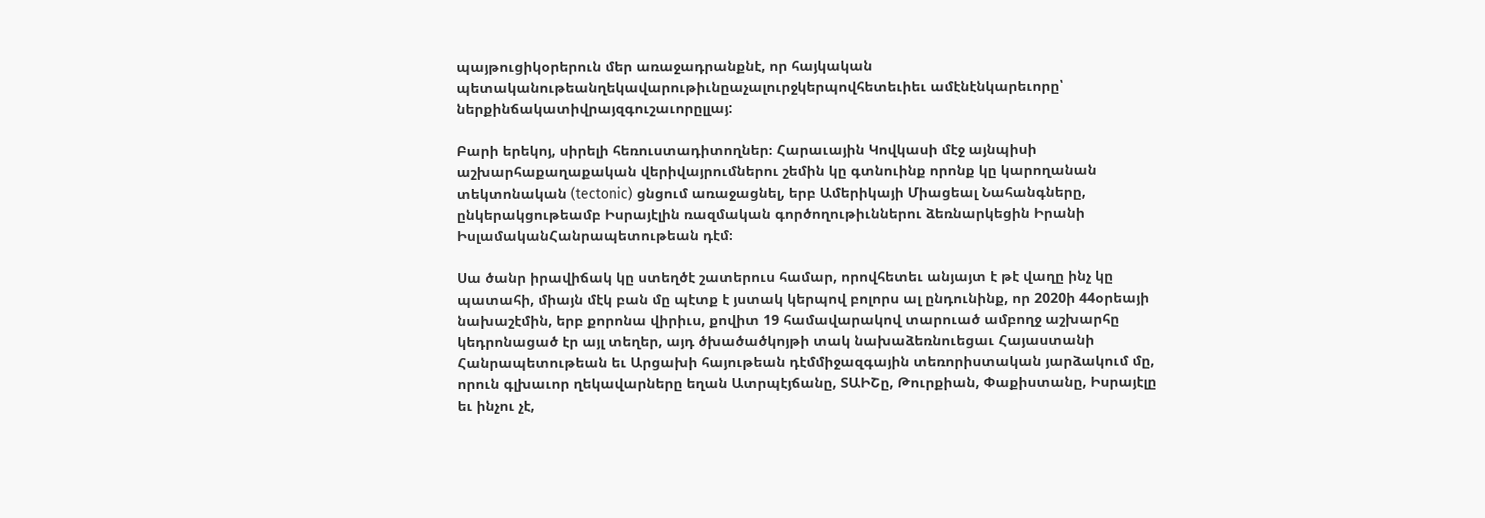պայթուցիկօրերուն մեր առաջադրանքնէ, որ հայկական պետականութեանղեկավարութիւնըաչալուրջկերպովհետեւիեւ ամէնէնկարեւորը՝ ներքինճակատիվրայզգուշաւորըլլայ:

Բարի երեկոյ, սիրելի հեռուստադիտողներ։ Հարաւային Կովկասի մէջ այնպիսի աշխարհաքաղաքական վերիվայրումներու շեմին կը գտնուինք որոնք կը կարողանան տեկտոնական (tectonic) ցնցում առաջացնել, երբ Ամերիկայի Միացեալ Նահանգները, ընկերակցութեամբ Իսրայէլին ռազմական գործողութիւններու ձեռնարկեցին Իրանի ԻսլամականՀանրապետութեան դէմ։

Սա ծանր իրավիճակ կը ստեղծէ շատերուս համար, որովհետեւ անյայտ է թէ վաղը ինչ կը պատահի, միայն մէկ բան մը պէտք է յստակ կերպով բոլորս ալ ընդունինք, որ 2020ի 44օրեայի նախաշէմին, երբ քորոնա վիրիւս, քովիտ 19 համավարակով տարուած ամբողջ աշխարհը կեդրոնացած էր այլ տեղեր, այդ ծխածածկոյթի տակ նախաձեռնուեցաւ Հայաստանի Հանրապետութեան եւ Արցախի հայութեան դէմմիջազգային տեռորիստական յարձակում մը, որուն գլխաւոր ղեկավարները եղան Ատրպէյճանը, ՏԱԻՇը, Թուրքիան, Փաքիստանը, Իսրայէլը եւ ինչու չէ,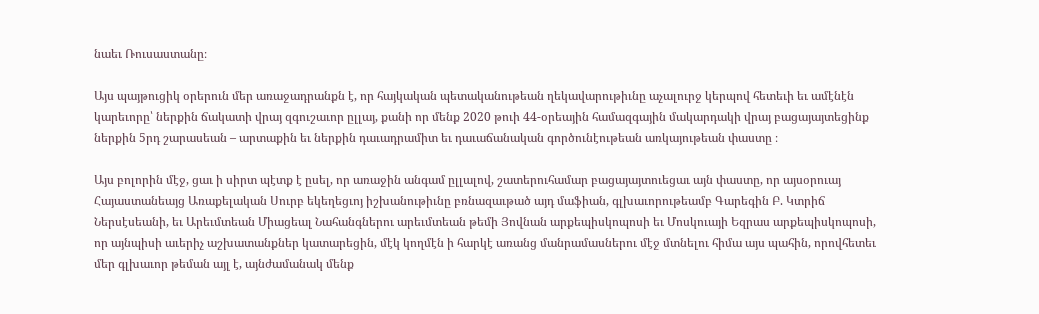նաեւ Ռուսաստանը։

Այս պայթուցիկ օրերուն մեր առաջադրանքն է, որ հայկական պետականութեան ղեկավարութիւնը աչալուրջ կերպով հետեւի եւ ամէնէն կարեւորը՝ ներքին ճակատի վրայ զգուշաւոր ըլլայ, քանի որ մենք 2020 թուի 44-օրեային համազգային մակարդակի վրայ բացայայտեցինք ներքին 5րդ շարասեան – արտաքին եւ ներքին դաւադրամիտ եւ դաւաճանական գործունէութեան առկայութեան փաստը ։

Այս բոլորին մէջ, ցաւ ի սիրտ պէտք է ըսել, որ առաջին անգամ ըլլալով, շատերուհամար բացայայտուեցաւ այն փաստը, որ այսօրուայ Հայաստանեայց Առաքելական Սուրբ եկեղեցւոյ իշխանութիւնը բռնազաւթած այդ մաֆիան, գլխաւորութեամբ Գարեգին Բ. Կտրիճ Ներսէսեանի, եւ Արեւմտեան Միացեալ Նահանգներու արեւմտեան թեմի Յովնան արքեպիսկոպոսի եւ Մոսկուայի Եզրաս արքեպիսկոպոսի, որ այնպիսի աւերիչ աշխատանքներ կատարեցին, մէկ կողմէն ի հարկէ առանց մանրամասներու մէջ մտնելու հիմա այս պահին, որովհետեւ մեր գլխաւոր թեման այլ է, այնժամանակ մենք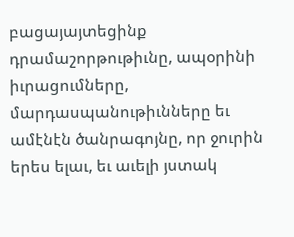բացայայտեցինք դրամաշորթութիւնը, ապօրինի իւրացումները, մարդասպանութիւնները եւ ամէնէն ծանրագոյնը, որ ջուրին երես ելաւ, եւ աւելի յստակ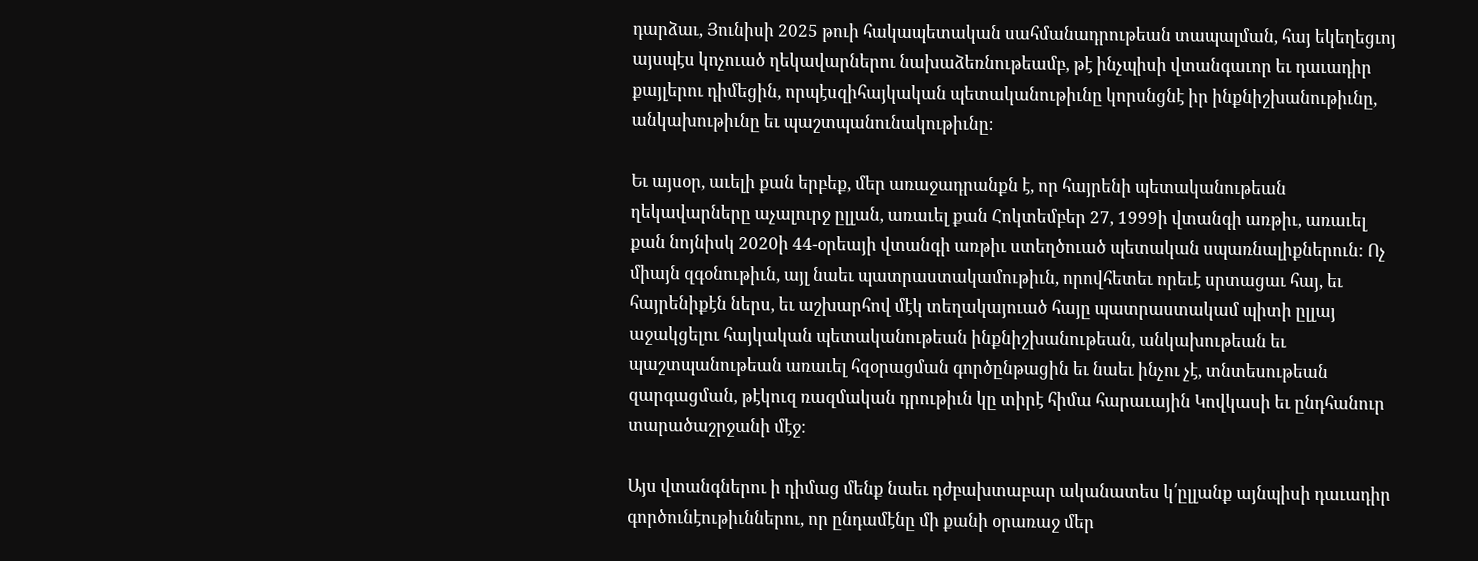դարձաւ, Յունիսի 2025 թուի հակապետական սահմանադրութեան տապալման, հայ եկեղեցւոյ այսպէս կոչուած ղեկավարներու նախաձեռնութեամբ, թէ ինչպիսի վտանգաւոր եւ դաւադիր քայլերու դիմեցին, որպէսզիհայկական պետականութիւնը կորսնցնէ իր ինքնիշխանութիւնը, անկախութիւնը եւ պաշտպանունակութիւնը։

Եւ այսօր, աւելի քան երբեք, մեր առաջադրանքն է, որ հայրենի պետականութեան ղեկավարները աչալուրջ ըլլան, առաւել քան Հոկտեմբեր 27, 1999ի վտանգի առթիւ, առաւել քան նոյնիսկ 2020ի 44-օրեայի վտանգի առթիւ ստեղծուած պետական սպառնալիքներուն: Ոչ միայն զգօնութիւն, այլ նաեւ պատրաստակամութիւն, որովհետեւ որեւէ սրտացաւ հայ, եւ հայրենիքէն ներս, եւ աշխարհով մէկ տեղակայուած հայը պատրաստակամ պիտի ըլլայ աջակցելու հայկական պետականութեան ինքնիշխանութեան, անկախութեան եւ պաշտպանութեան առաւել հզօրացման գործընթացին եւ նաեւ ինչու չէ, տնտեսութեան զարգացման, թէկուզ ռազմական դրութիւն կը տիրէ հիմա հարաւային Կովկասի եւ ընդհանուր տարածաշրջանի մէջ։

Այս վտանգներու ի դիմաց մենք նաեւ դժբախտաբար ականատես կ՛ըլլանք այնպիսի դաւադիր գործունէութիւններու, որ ընդամէնը մի քանի օրառաջ մեր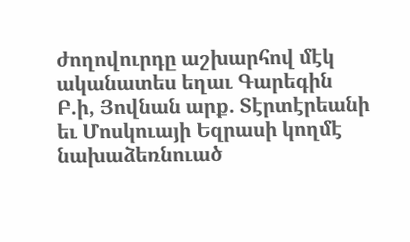ժողովուրդը աշխարհով մէկ ականատես եղաւ Գարեգին Բ.ի, Յովնան արք. Տէրտէրեանի եւ Մոսկուայի Եզրասի կողմէ նախաձեռնուած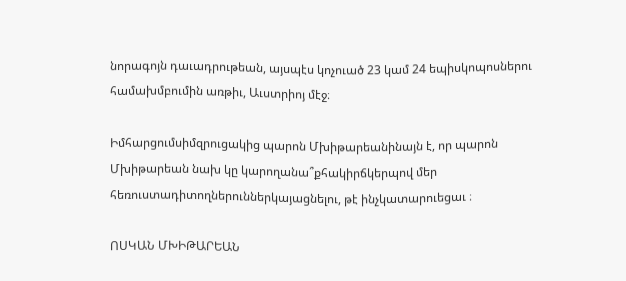նորագոյն դաւադրութեան, այսպէս կոչուած 23 կամ 24 եպիսկոպոսներու համախմբումին առթիւ, Աւստրիոյ մէջ։

Իմհարցումսիմզրուցակից պարոն Մխիթարեանինայն է, որ պարոն Մխիթարեան նախ կը կարողանա՞քհակիրճկերպով մեր հեռուստադիտողներուններկայացնելու, թէ ինչկատարուեցաւ ։

ՈՍԿԱՆ ՄԽԻԹԱՐԵԱՆ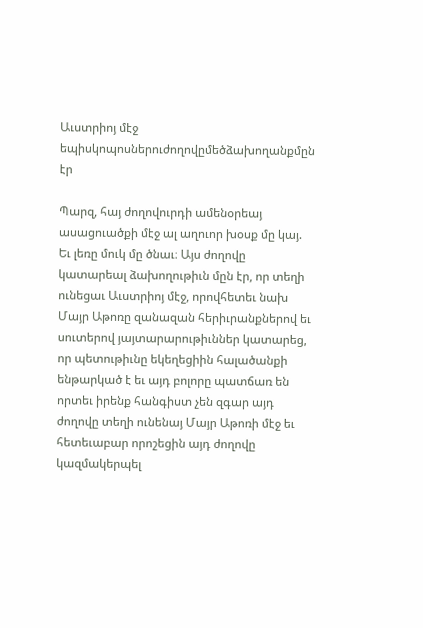Աւստրիոյ մէջ եպիսկոպոսներուժողովըմեծձախողանքմըն էր

Պարզ, հայ ժողովուրդի ամենօրեայ ասացուածքի մէջ ալ աղուոր խօսք մը կայ. Եւ լեռը մուկ մը ծնաւ։ Այս ժողովը կատարեալ ձախողութիւն մըն էր, որ տեղի ունեցաւ Աւստրիոյ մէջ, որովհետեւ նախ Մայր Աթոռը զանազան հերիւրանքներով եւ սուտերով յայտարարութիւններ կատարեց, որ պետութիւնը եկեղեցիին հալածանքի ենթարկած է եւ այդ բոլորը պատճառ են որտեւ իրենք հանգիստ չեն զգար այդ ժողովը տեղի ունենայ Մայր Աթոռի մէջ եւ հետեւաբար որոշեցին այդ ժողովը կազմակերպել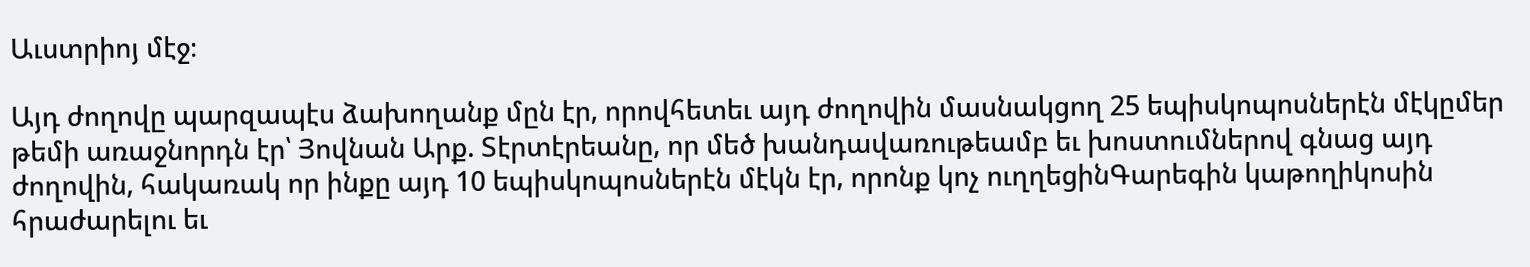Աւստրիոյ մէջ։

Այդ ժողովը պարզապէս ձախողանք մըն էր, որովհետեւ այդ ժողովին մասնակցող 25 եպիսկոպոսներէն մէկըմեր թեմի առաջնորդն էր՝ Յովնան Արք. Տէրտէրեանը, որ մեծ խանդավառութեամբ եւ խոստումներով գնաց այդ ժողովին, հակառակ որ ինքը այդ 10 եպիսկոպոսներէն մէկն էր, որոնք կոչ ուղղեցինԳարեգին կաթողիկոսին հրաժարելու եւ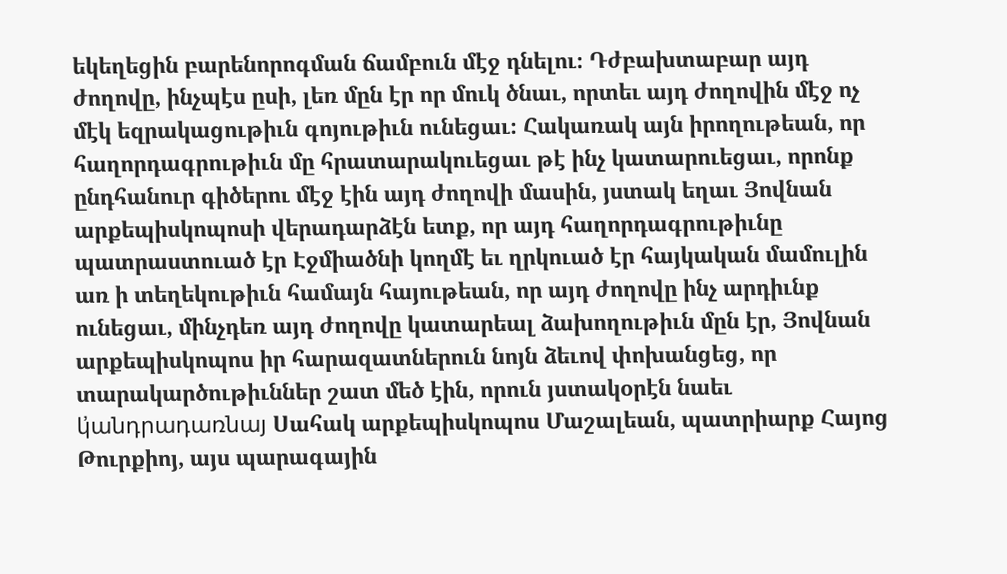եկեղեցին բարենորոգման ճամբուն մէջ դնելու։ Դժբախտաբար այդ ժողովը, ինչպէս ըսի, լեռ մըն էր որ մուկ ծնաւ, որտեւ այդ ժողովին մէջ ոչ մէկ եզրակացութիւն գոյութիւն ունեցաւ։ Հակառակ այն իրողութեան, որ հաղորդագրութիւն մը հրատարակուեցաւ թէ ինչ կատարուեցաւ, որոնք ընդհանուր գիծերու մէջ էին այդ ժողովի մասին, յստակ եղաւ Յովնան արքեպիսկոպոսի վերադարձէն ետք, որ այդ հաղորդագրութիւնը պատրաստուած էր Էջմիածնի կողմէ եւ ղրկուած էր հայկական մամուլին առ ի տեղեկութիւն համայն հայութեան, որ այդ ժողովը ինչ արդիւնք ունեցաւ, մինչդեռ այդ ժողովը կատարեալ ձախողութիւն մըն էր, Յովնան արքեպիսկոպոս իր հարազատներուն նոյն ձեւով փոխանցեց, որ տարակարծութիւններ շատ մեծ էին, որուն յստակօրէն նաեւ կ҆անդրադառնայ Սահակ արքեպիսկոպոս Մաշալեան, պատրիարք Հայոց Թուրքիոյ, այս պարագային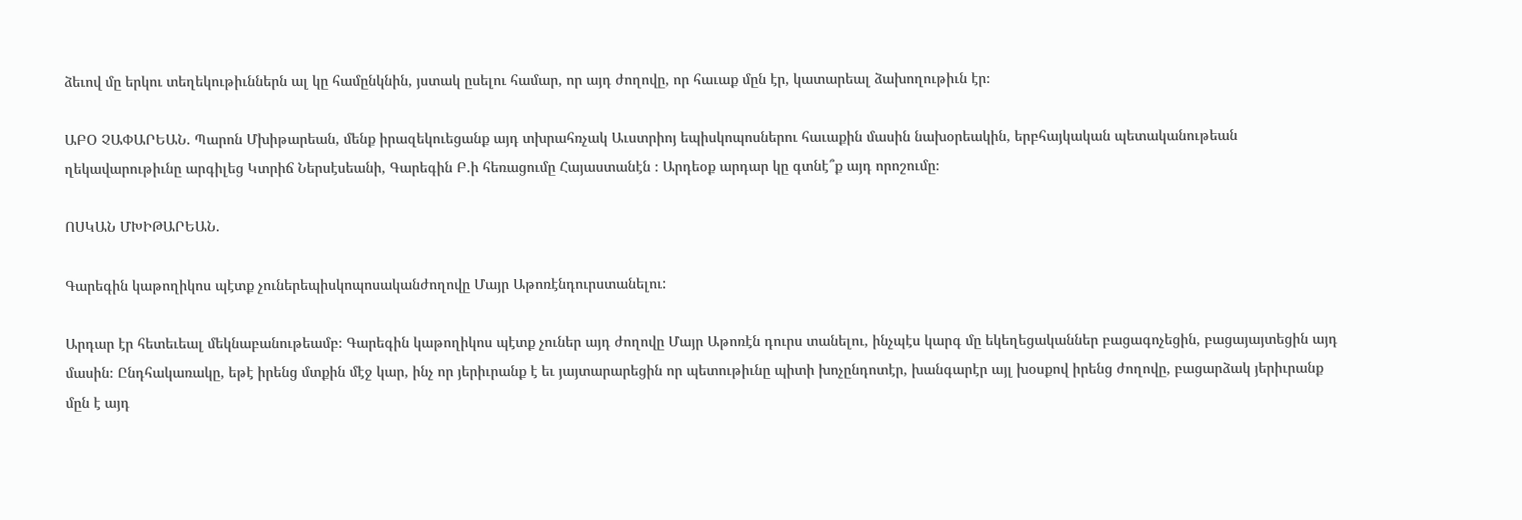ձեւով մը երկու տեղեկութիւններն ալ կը համընկնին, յստակ ըսելու համար, որ այդ ժողովը, որ հաւաք մըն էր, կատարեալ ձախողութիւն էր։

ԱԲՕ ՉԱՓԱՐԵԱՆ. Պարոն Մխիթարեան, մենք իրազեկուեցանք այդ տխրահռչակ Աւստրիոյ եպիսկոպոսներու հաւաքին մասին նախօրեակին, երբհայկական պետականութեան ղեկավարութիւնը արգիլեց Կտրիճ Ներսէսեանի, Գարեգին Բ.ի հեռացումը Հայաստանէն ։ Արդեօք արդար կը գտնէ՞ք այդ որոշումը։

ՈՍԿԱՆ ՄԽԻԹԱՐԵԱՆ.

Գարեգին կաթողիկոս պէտք չուներեպիսկոպոսականժողովը Մայր Աթոռէնդուրստանելու:

Արդար էր հետեւեալ մեկնաբանութեամբ։ Գարեգին կաթողիկոս պէտք չուներ այդ ժողովը Մայր Աթոռէն դուրս տանելու, ինչպէս կարգ մը եկեղեցականներ բացագոչեցին, բացայայտեցին այդ մասին։ Ընդհակառակը, եթէ իրենց մտքին մէջ կար, ինչ որ յերիւրանք է եւ յայտարարեցին որ պետութիւնը պիտի խոչընդոտէր, խանգարէր այլ խօսքով իրենց ժողովը, բացարձակ յերիւրանք մըն է այդ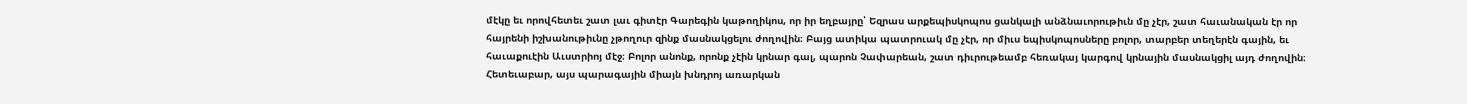մէկը եւ որովհետեւ շատ լաւ գիտէր Գարեգին կաթողիկոս, որ իր եղբայրը՝ Եզրաս արքեպիսկոպոս ցանկալի անձնաւորութիւն մը չէր, շատ հաւանական էր որ հայրենի իշխանութիւնը չթողուր զինք մասնակցելու ժողովին։ Բայց ատիկա պատրուակ մը չէր, որ միւս եպիսկոպոսները բոլոր, տարբեր տեղերէն գային, եւ հաւաքուէին Աւստրիոյ մէջ։ Բոլոր անոնք, որոնք չէին կրնար գալ, պարոն Չափարեան, շատ դիւրութեամբ հեռակայ կարգով կրնային մասնակցիլ այդ ժողովին։ Հետեւաբար, այս պարագային միայն խնդրոյ առարկան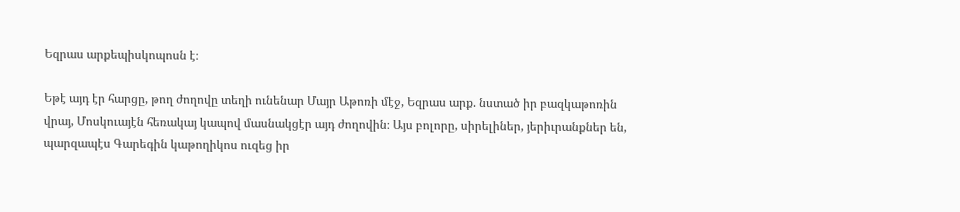Եզրաս արքեպիսկոպոսն է։

Եթէ այդ էր հարցը, թող ժողովը տեղի ունենար Մայր Աթոռի մէջ, Եզրաս արք. նստած իր բազկաթոռին վրայ, Մոսկուայէն հեռակայ կապով մասնակցէր այդ ժողովին։ Այս բոլորը, սիրելիներ, յերիւրանքներ են, պարզապէս Գարեգին կաթողիկոս ուզեց իր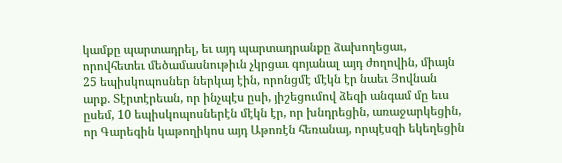կամքը պարտադրել, եւ այդ պարտադրանքը ձախողեցաւ, որովհետեւ մեծամասնութիւն չկրցաւ գոյանալ այդ ժողովին, միայն 25 եպիսկոպոսներ ներկայ էին, որոնցմէ մէկն էր նաեւ Յովնան արք. Տէրտէրեան, որ ինչպէս ըսի, յիշեցումով ձեզի անգամ մը եւս ըսեմ, 10 եպիսկոպոսներէն մէկն էր, որ խնդրեցին, առաջարկեցին, որ Գարեգին կաթողիկոս այդ Աթոռէն հեռանայ, որպէսզի եկեղեցին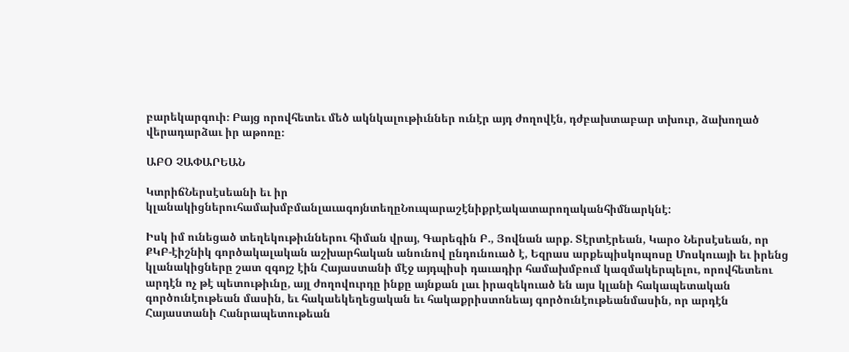բարեկարգուի։ Բայց որովհետեւ մեծ ակնկալութիւններ ունէր այդ ժողովէն, դժբախտաբար տխուր, ձախողած վերադարձաւ իր աթոռը։

ԱԲՕ ՉԱՓԱՐԵԱՆ

ԿտրիճՆերսէսեանի եւ իր կլանակիցներուհամախմբմանլաւագոյնտեղըՆուպարաշէնիքրէակատարողականհիմնարկնէ:

Իսկ իմ ունեցած տեղեկութիւններու հիման վրայ, Գարեգին Բ., Յովնան արք. Տէրտէրեան, Կարօ Ներսէսեան, որ ՔԿԲ-էիշնիկ գործակալական աշխարհական անունով ընդունուած է, Եզրաս արքեպիսկոպոսը Մոսկուայի եւ իրենց կլանակիցները շատ զգոյշ էին Հայաստանի մէջ այդպիսի դաւադիր համախմբում կազմակերպելու, որովհետեու արդէն ոչ թէ պետութիւնը, այլ ժողովուրդը ինքը այնքան լաւ իրազեկուած են այս կլանի հակապետական գործունէութեան մասին, եւ հակաեկեղեցական եւ հակաքրիստոնեայ գործունէութեանմասին, որ արդէն Հայաստանի Հանրապետութեան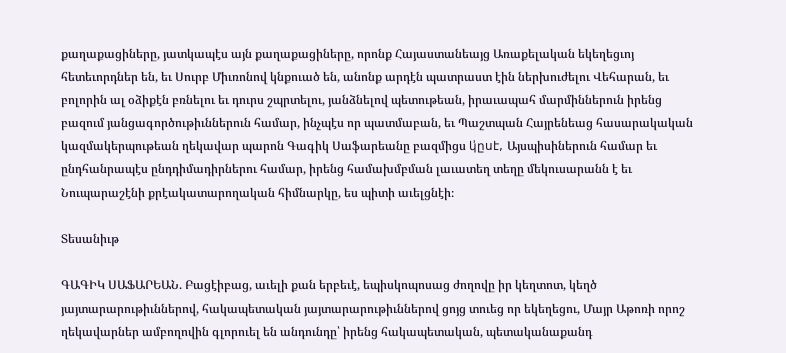քաղաքացիները, յատկապէս այն քաղաքացիները, որոնք Հայաստանեայց Առաքելական եկեղեցւոյ հետեւորդներ են, եւ Սուրբ Միւռոնով կնքուած են, անոնք արդէն պատրաստ էին ներխուժելու Վեհարան, եւ բոլորին ալ օձիքէն բռնելու եւ դուրս շպրտելու, յանձնելով պետութեան, իրաւապահ մարմիններուն իրենց բազում յանցագործութիւններուն համար, ինչպէս որ պատմաբան, եւ Պաշտպան Հայրենեաց հասարակական կազմակերպութեան ղեկավար պարոն Գագիկ Սաֆարեանը բազմիցս կ҆ըսէ, Այսպիսիներուն համար եւ ընդհանրապէս ընդդիմադիրներու համար, իրենց համախմբման լաւատեղ տեղը մեկուսարանն է եւ Նուպարաշէնի քրէակատարողական հիմնարկը, ես պիտի աւելցնէի։

Տեսանիւթ

ԳԱԳԻԿ ՍԱՖԱՐԵԱՆ. Բացէիբաց, աւելի քան երբեւէ, եպիսկոպոսաց ժողովը իր կեղտոտ, կեղծ յայտարարութիւններով, հակապետական յայտարարութիւններով ցոյց տուեց որ եկեղեցու, Մայր Աթոռի որոշ ղեկավարներ ամբողովին գլորուել են անդունդը՝ իրենց հակապետական, պետականաքանդ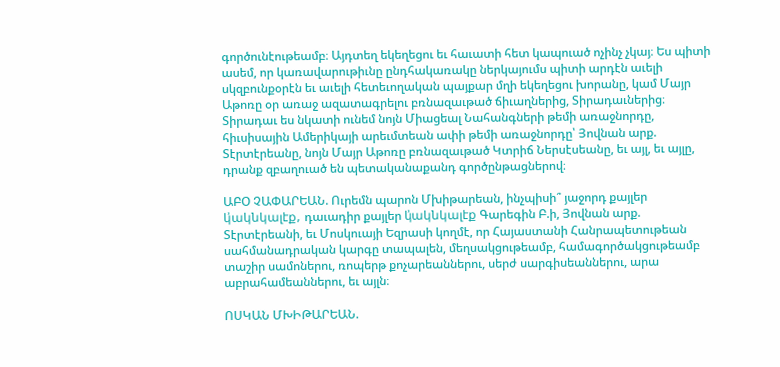գործունէութեամբ։ Այդտեղ եկեղեցու եւ հաւատի հետ կապուած ոչինչ չկայ։ Ես պիտի ասեմ, որ կառավարութիւնը ընդհակառակը ներկայումս պիտի արդէն աւելի սկզբունքօրէն եւ աւելի հետեւողական պայքար մղի եկեղեցու խորանը, կամ Մայր Աթոռը օր առաջ ազատագրելու բռնազաւթած ճիւաղներից, Տիրադաւներից։ Տիրադաւ ես նկատի ունեմ նոյն Միացեալ Նահանգների թեմի առաջնորդը, հիւսիսային Ամերիկայի արեւմտեան ափի թեմի առաջնորդը՝ Յովնան արք. Տէրտէրեանը, նոյն Մայր Աթոռը բռնազաւթած Կտրիճ Ներսէսեանը, եւ այլ, եւ այլը, դրանք զբաղուած են պետականաքանդ գործընթացներով։

ԱԲՕ ՉԱՓԱՐԵԱՆ. Ուրեմն պարոն Մխիթարեան, ինչպիսի՞ յաջորդ քայլեր կ҆ակնկալէք, դաւադիր քայլեր կ҆ակնկալէք Գարեգին Բ.ի, Յովնան արք. Տէրտէրեանի, եւ Մոսկուայի Եզրասի կողմէ, որ Հայաստանի Հանրապետութեան սահմանադրական կարգը տապալեն, մեղսակցութեամբ, համագործակցութեամբ տաշիր սամոներու, ռոպերթ քոչարեաններու, սերժ սարգիսեաններու, արա աբրահամեաններու, եւ այլն։

ՈՍԿԱՆ ՄԽԻԹԱՐԵԱՆ.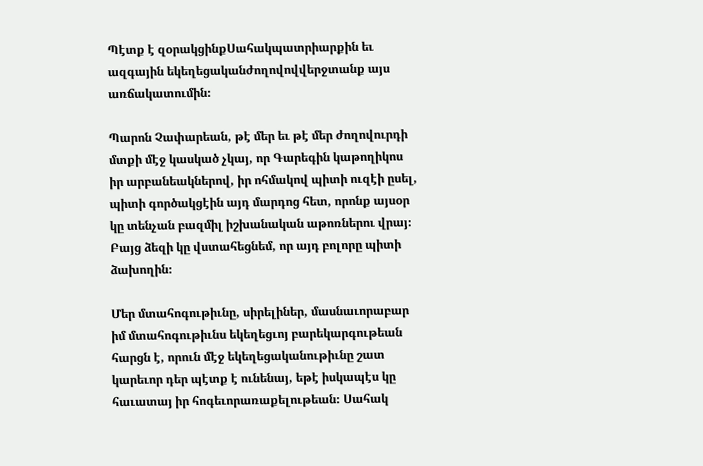Պէտք է զօրակցինքՍահակպատրիարքին եւ ազգային եկեղեցականժողովովվերջտանք այս առճակատումին։

Պարոն Չափարեան, թէ մեր եւ թէ մեր ժողովուրդի մտքի մէջ կասկած չկայ, որ Գարեգին կաթողիկոս իր արբանեակներով, իր ոհմակով պիտի ուզէի ըսել, պիտի գործակցէին այդ մարդոց հետ, որոնք այսօր կը տենչան բազմիլ իշխանական աթոռներու վրայ։ Բայց ձեզի կը վստահեցնեմ, որ այդ բոլորը պիտի ձախողին։

Մեր մտահոգութիւնը, սիրելիներ, մասնաւորաբար իմ մտահոգութիւնս եկեղեցւոյ բարեկարգութեան հարցն է, որուն մէջ եկեղեցականութիւնը շատ կարեւոր դեր պէտք է ունենայ, եթէ իսկապէս կը հաւատայ իր հոգեւորառաքելութեան։ Սահակ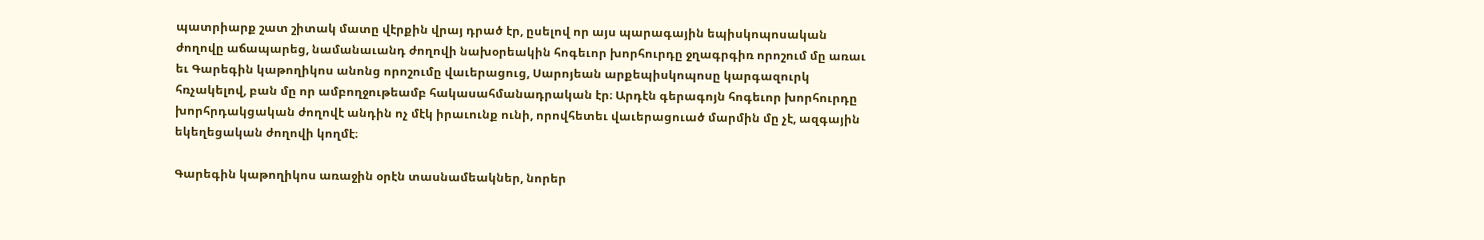պատրիարք շատ շիտակ մատը վէրքին վրայ դրած էր, ըսելով որ այս պարագային եպիսկոպոսական ժողովը աճապարեց, նամանաւանդ ժողովի նախօրեակին հոգեւոր խորհուրդը ջղագրգիռ որոշում մը առաւ եւ Գարեգին կաթողիկոս անոնց որոշումը վաւերացուց, Սարոյեան արքեպիսկոպոսը կարգազուրկ հռչակելով, բան մը որ ամբողջութեամբ հակասահմանադրական էր։ Արդէն գերագոյն հոգեւոր խորհուրդը խորհրդակցական ժողովէ անդին ոչ մէկ իրաւունք ունի, որովհետեւ վաւերացուած մարմին մը չէ, ազգային եկեղեցական ժողովի կողմէ։

Գարեգին կաթողիկոս առաջին օրէն տասնամեակներ, նորեր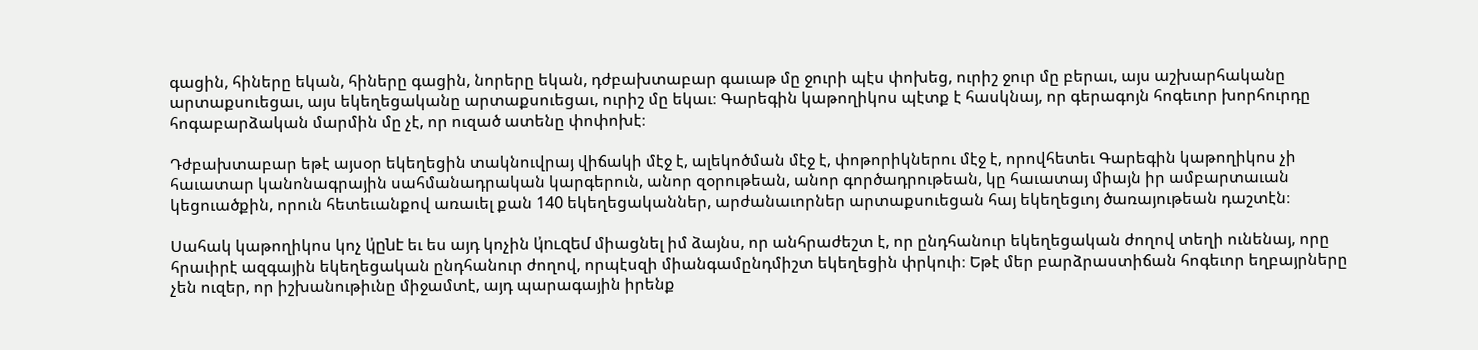գացին, հիները եկան, հիները գացին, նորերը եկան, դժբախտաբար գաւաթ մը ջուրի պէս փոխեց, ուրիշ ջուր մը բերաւ, այս աշխարհականը արտաքսուեցաւ, այս եկեղեցականը արտաքսուեցաւ, ուրիշ մը եկաւ։ Գարեգին կաթողիկոս պէտք է հասկնայ, որ գերագոյն հոգեւոր խորհուրդը հոգաբարձական մարմին մը չէ, որ ուզած ատենը փոփոխէ։

Դժբախտաբար եթէ այսօր եկեղեցին տակնուվրայ վիճակի մէջ է, ալեկոծման մէջ է, փոթորիկներու մէջ է, որովհետեւ Գարեգին կաթողիկոս չի հաւատար կանոնագրային սահմանադրական կարգերուն, անոր զօրութեան, անոր գործադրութեան, կը հաւատայ միայն իր ամբարտաւան կեցուածքին, որուն հետեւանքով առաւել քան 140 եկեղեցականներ, արժանաւորներ արտաքսուեցան հայ եկեղեցւոյ ծառայութեան դաշտէն։

Սահակ կաթողիկոս կոչ կ҆ընէ եւ ես այդ կոչին կ҆ուզեմ միացնել իմ ձայնս, որ անհրաժեշտ է, որ ընդհանուր եկեղեցական ժողով տեղի ունենայ, որը հրաւիրէ ազգային եկեղեցական ընդհանուր ժողով, որպէսզի միանգամընդմիշտ եկեղեցին փրկուի։ Եթէ մեր բարձրաստիճան հոգեւոր եղբայրները չեն ուզեր, որ իշխանութիւնը միջամտէ, այդ պարագային իրենք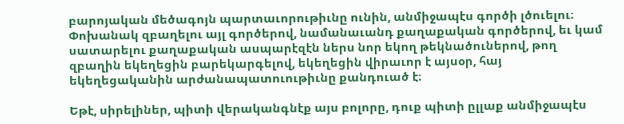բարոյական մեծագոյն պարտաւորութիւնը ունին, անմիջապէս գործի լծուելու։ Փոխանակ զբաղելու այլ գործերով, նամանաւանդ քաղաքական գործերով, եւ կամ սատարելու քաղաքական ասպարէզէն ներս նոր եկող թեկնածուներով, թող զբաղին եկեղեցին բարեկարգելով, եկեղեցին վիրաւոր է այսօր, հայ եկեղեցականին արժանապատուութիւնը քանդուած է։

Եթէ, սիրելիներ, պիտի վերականգնէք այս բոլորը, դուք պիտի ըլլաք անմիջապէս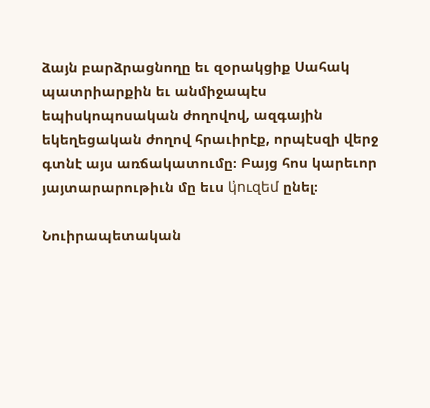ձայն բարձրացնողը եւ զօրակցիք Սահակ պատրիարքին եւ անմիջապէս եպիսկոպոսական ժողովով, ազգային եկեղեցական ժողով հրաւիրէք, որպէսզի վերջ գտնէ այս առճակատումը։ Բայց հոս կարեւոր յայտարարութիւն մը եւս կ҆ուզեմ ընել։

Նուիրապետական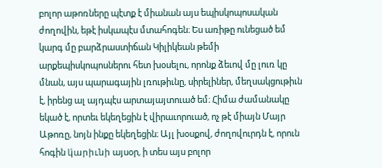բոլոր աթոռները պէտք է միանան այս եպիսկոպոսական ժողովին, եթէ իսկապէս մտահոգեն։ Ես առիթը ունեցած եմ կարգ մը բարձրաստիճան Կիլիկեան թեմի արքեպիսկոպոսներու հետ խօսելու, որոնք ձեւով մը լուռ կը մնան, այս պարագային լռութիւնը, սիրելիներ, մեղսակցութիւն է, իրենց ալ այդպէս արտայայտուած եմ։ Հիմա ժամանակը եկած է, որտեւ եկեղեցին է վիրաւորուած, ոչ թէ միայն Մայր Աթոռը, նոյն ինքը եկեղեցին։ Այլ խօսքով, ժողովուրդն է, որուն հոգին կ҆արիւնի այսօր, ի տես այս բոլոր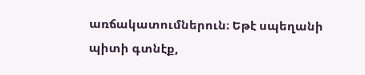առճակատումներուն։ Եթէ սպեղանի պիտի գտնէք,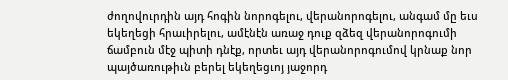ժողովուրդին այդ հոգին նորոգելու, վերանորոգելու, անգամ մը եւս եկեղեցի հրաւիրելու, ամէնէն առաջ դուք զձեզ վերանորոգումի ճամբուն մէջ պիտի դնէք, որտեւ այդ վերանորոգումով կրնաք նոր պայծառութիւն բերել եկեղեցւոյ յաջորդ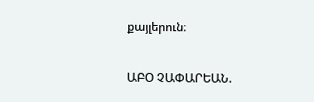քայլերուն։

ԱԲՕ ՉԱՓԱՐԵԱՆ.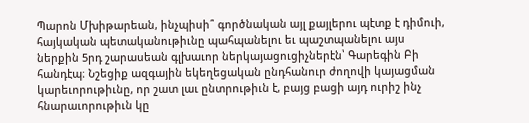Պարոն Մխիթարեան, ինչպիսի՞ գործնական այլ քայլերու պէտք է դիմուի, հայկական պետականութիւնը պահպանելու եւ պաշտպանելու այս ներքին 5րդ շարասեան գլխաւոր ներկայացուցիչներէն՝ Գարեգին Բի հանդէպ։ Նշեցիք ազգային եկեղեցական ընդհանուր ժողովի կայացման կարեւորութիւնը, որ շատ լաւ ընտրութիւն է, բայց բացի այդ ուրիշ ինչ հնարաւորութիւն կը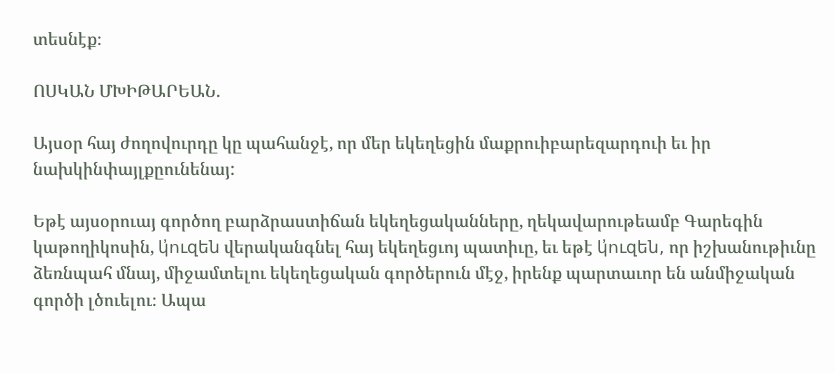տեսնէք։

ՈՍԿԱՆ ՄԽԻԹԱՐԵԱՆ.

Այսօր հայ ժողովուրդը կը պահանջէ, որ մեր եկեղեցին մաքրուիբարեզարդուի եւ իր նախկինփայլքըունենայ:

Եթէ այսօրուայ գործող բարձրաստիճան եկեղեցականները, ղեկավարութեամբ Գարեգին կաթողիկոսին, կ҆ուզեն վերականգնել հայ եկեղեցւոյ պատիւը, եւ եթէ կ҆ուզեն, որ իշխանութիւնը ձեռնպահ մնայ, միջամտելու եկեղեցական գործերուն մէջ, իրենք պարտաւոր են անմիջական գործի լծուելու։ Ապա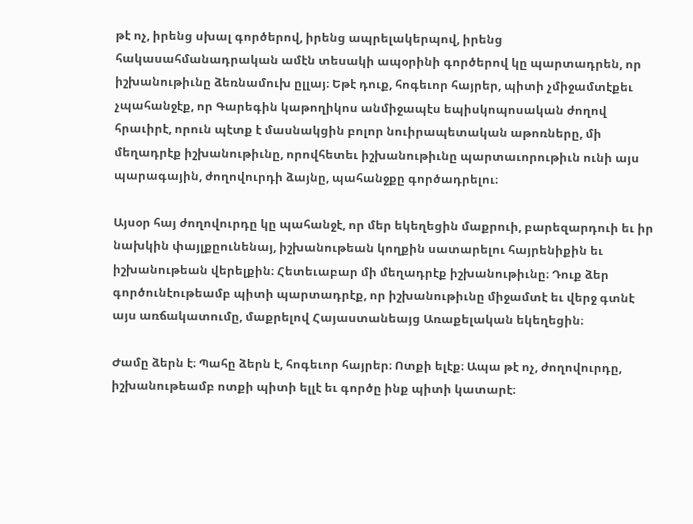թէ ոչ, իրենց սխալ գործերով, իրենց ապրելակերպով, իրենց հակասահմանադրական ամէն տեսակի ապօրինի գործերով կը պարտադրեն, որ իշխանութիւնը ձեռնամուխ ըլլայ։ Եթէ դուք, հոգեւոր հայրեր, պիտի չմիջամտէքեւ չպահանջէք, որ Գարեգին կաթողիկոս անմիջապէս եպիսկոպոսական ժողով հրաւիրէ, որուն պէտք է մասնակցին բոլոր նուիրապետական աթոռները, մի մեղադրէք իշխանութիւնը, որովհետեւ իշխանութիւնը պարտաւորութիւն ունի այս պարագային, ժողովուրդի ձայնը, պահանջքը գործադրելու։

Այսօր հայ ժողովուրդը կը պահանջէ, որ մեր եկեղեցին մաքրուի, բարեզարդուի եւ իր նախկին փայլքըունենայ, իշխանութեան կողքին սատարելու հայրենիքին եւ իշխանութեան վերելքին։ Հետեւաբար մի մեղադրէք իշխանութիւնը։ Դուք ձեր գործունէութեամբ պիտի պարտադրէք, որ իշխանութիւնը միջամտէ եւ վերջ գտնէ այս առճակատումը, մաքրելով Հայաստանեայց Առաքելական եկեղեցին։

Ժամը ձերն է։ Պահը ձերն է, հոգեւոր հայրեր։ Ոտքի ելէք։ Ապա թէ ոչ, ժողովուրդը, իշխանութեամբ ոտքի պիտի ելլէ եւ գործը ինք պիտի կատարէ։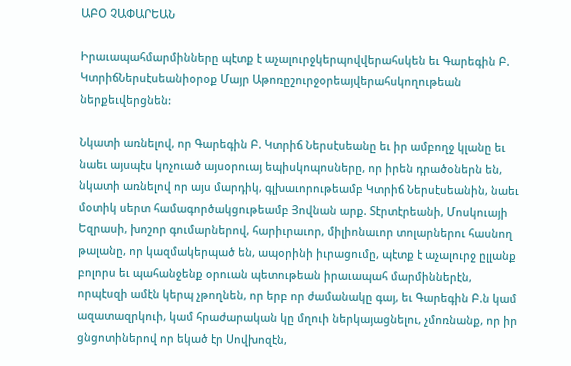ԱԲՕ ՉԱՓԱՐԵԱՆ

Իրաւապահմարմինները պէտք է աչալուրջկերպովվերահսկեն եւ Գարեգին Բ. ԿտրիճՆերսէսեանիօրօք Մայր Աթոռըշուրջօրեայվերահսկողութեան ներքեւվերցնեն:

Նկատի առնելով, որ Գարեգին Բ. Կտրիճ Ներսէսեանը եւ իր ամբողջ կլանը եւ նաեւ այսպէս կոչուած այսօրուայ եպիսկոպոսները, որ իրեն դրածօներն են, նկատի առնելով որ այս մարդիկ, գլխաւորութեամբ Կտրիճ Ներսէսեանին, նաեւ մօտիկ սերտ համագործակցութեամբ Յովնան արք. Տէրտէրեանի, Մոսկուայի Եզրասի, խոշոր գումարներով, հարիւրաւոր, միլիոնաւոր տոլարներու հասնող թալանը, որ կազմակերպած են, ապօրինի իւրացումը, պէտք է աչալուրջ ըլլանք բոլորս եւ պահանջենք օրուան պետութեան իրաւապահ մարմիններէն, որպէսզի ամէն կերպ չթողնեն, որ երբ որ ժամանակը գայ, եւ Գարեգին Բ.ն կամ ազատազրկուի, կամ հրաժարական կը մղուի ներկայացնելու, չմոռնանք, որ իր ցնցոտիներով որ եկած էր Սովխոզէն,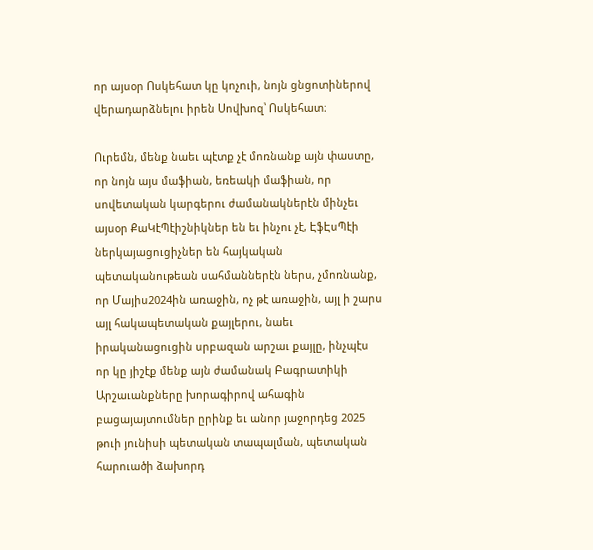որ այսօր Ոսկեհատ կը կոչուի, նոյն ցնցոտիներով վերադարձնելու իրեն Սովխոզ՝ Ոսկեհատ։

Ուրեմն, մենք նաեւ պէտք չէ մոռնանք այն փաստը, որ նոյն այս մաֆիան, եռեակի մաֆիան, որ սովետական կարգերու ժամանակներէն մինչեւ այսօր ՔաԿէՊէիշնիկներ են եւ ինչու չէ, ԷֆԷսՊէի ներկայացուցիչներ են հայկական պետականութեան սահմաններէն ներս, չմոռնանք, որ Մայիս2024ին առաջին, ոչ թէ առաջին, այլ ի շարս այլ հակապետական քայլերու, նաեւ իրականացուցին սրբազան արշաւ քայլը, ինչպէս որ կը յիշէք մենք այն ժամանակ Բագրատիկի Արշաւանքները խորագիրով ահագին բացայայտումներ ըրինք եւ անոր յաջորդեց 2025 թուի յունիսի պետական տապալման, պետական հարուածի ձախորդ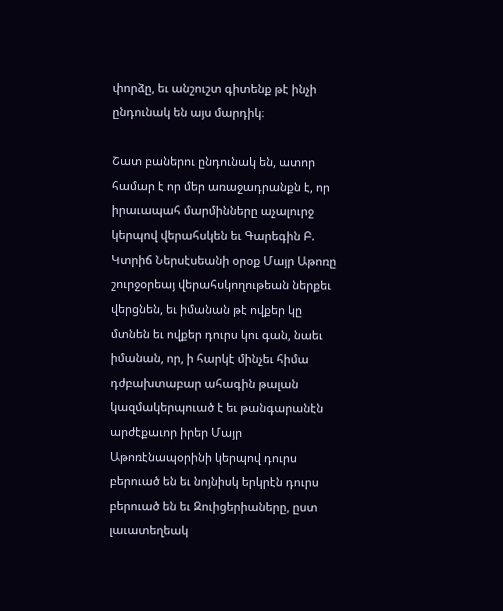փորձը, եւ անշուշտ գիտենք թէ ինչի ընդունակ են այս մարդիկ։

Շատ բաներու ընդունակ են, ատոր համար է որ մեր առաջադրանքն է, որ իրաւապահ մարմինները աչալուրջ կերպով վերահսկեն եւ Գարեգին Բ. Կտրիճ Ներսէսեանի օրօք Մայր Աթոռը շուրջօրեայ վերահսկողութեան ներքեւ վերցնեն, եւ իմանան թէ ովքեր կը մտնեն եւ ովքեր դուրս կու գան, նաեւ իմանան, որ, ի հարկէ մինչեւ հիմա դժբախտաբար ահագին թալան կազմակերպուած է եւ թանգարանէն արժէքաւոր իրեր Մայր Աթոռէնապօրինի կերպով դուրս բերուած են եւ նոյնիսկ երկրէն դուրս բերուած են եւ Զուիցերիաները, ըստ լաւատեղեակ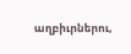աղբիւրներու,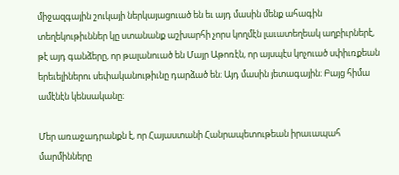միջազգային շուկայի ներկայացուած են եւ այդ մասին մենք ահագին տեղեկութիւններ կը ստանանք աշխարհի չորս կողմէն լաւատեղեակ աղբիւրներէ, թէ այդ գանձերը, որ թալանուած են Մայր Աթոռէն, որ այսպէս կոչուած սփիւռքեան երեւելիներու սեփականութիւնը դարձած են։ Այդ մասին յետագային։ Բայց հիմա ամէնէն կենսականը։

Մեր առաջադրանքն է, որ Հայաստանի Հանրապետութեան իրաւապահ մարմինները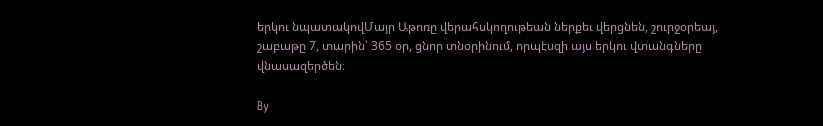երկու նպատակովՄայր Աթոռը վերահսկողութեան ներքեւ վերցնեն, շուրջօրեայ, շաբաթը 7, տարին՝ 365 օր, ցնոր տնօրինում, որպէսզի այս երկու վտանգները վնասազերծեն։

By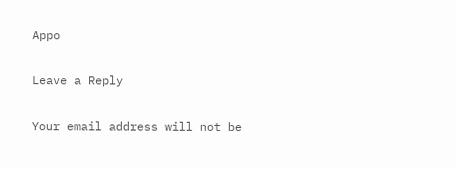Appo

Leave a Reply

Your email address will not be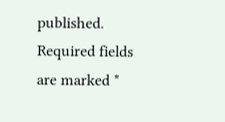published. Required fields are marked *